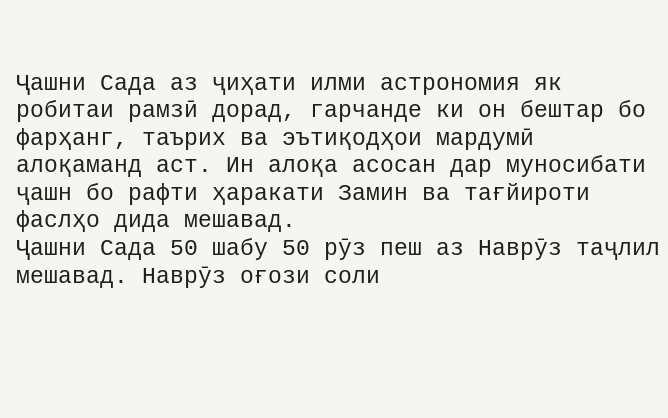Ҷашни Сада аз ҷиҳати илми астрономия як робитаи рамзӣ дорад, гарчанде ки он бештар бо фарҳанг, таърих ва эътиқодҳои мардумӣ алоқаманд аст. Ин алоқа асосан дар муносибати ҷашн бо рафти ҳаракати Замин ва тағйироти фаслҳо дида мешавад.
Ҷашни Сада 50 шабу 50 рӯз пеш аз Наврӯз таҷлил мешавад. Наврӯз оғози соли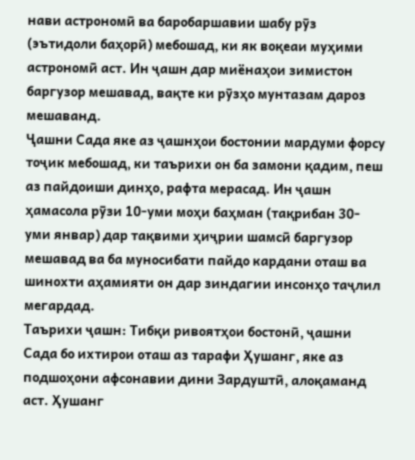нави астрономӣ ва баробаршавии шабу рӯз (эътидоли баҳорӣ) мебошад, ки як воқеаи муҳими астрономӣ аст. Ин ҷашн дар миёнаҳои зимистон баргузор мешавад, вақте ки рӯзҳо мунтазам дароз мешаванд.
Ҷашни Сада яке аз ҷашнҳои бостонии мардуми форсу тоҷик мебошад, ки таърихи он ба замони қадим, пеш аз пайдоиши динҳо, рафта мерасад. Ин ҷашн ҳамасола рӯзи 10-уми моҳи баҳман (тақрибан 30-уми январ) дар тақвими ҳиҷрии шамсӣ баргузор мешавад ва ба муносибати пайдо кардани оташ ва шинохти аҳамияти он дар зиндагии инсонҳо таҷлил мегардад.
Таърихи ҷашн: Тибқи ривоятҳои бостонӣ, ҷашни Сада бо ихтирои оташ аз тарафи Ҳушанг, яке аз подшоҳони афсонавии дини Зардуштӣ, алоқаманд аст. Ҳушанг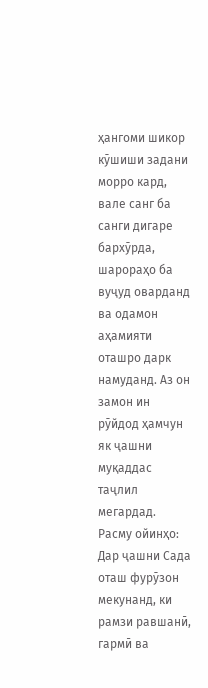ҳангоми шикор кӯшиши задани морро кард, вале санг ба санги дигаре бархӯрда, шарораҳо ба вуҷуд оварданд ва одамон аҳамияти оташро дарк намуданд. Аз он замон ин рӯйдод ҳамчун як ҷашни муқаддас таҷлил мегардад.
Расму ойинҳо: Дар ҷашни Сада оташ фурӯзон мекунанд, ки рамзи равшанӣ, гармӣ ва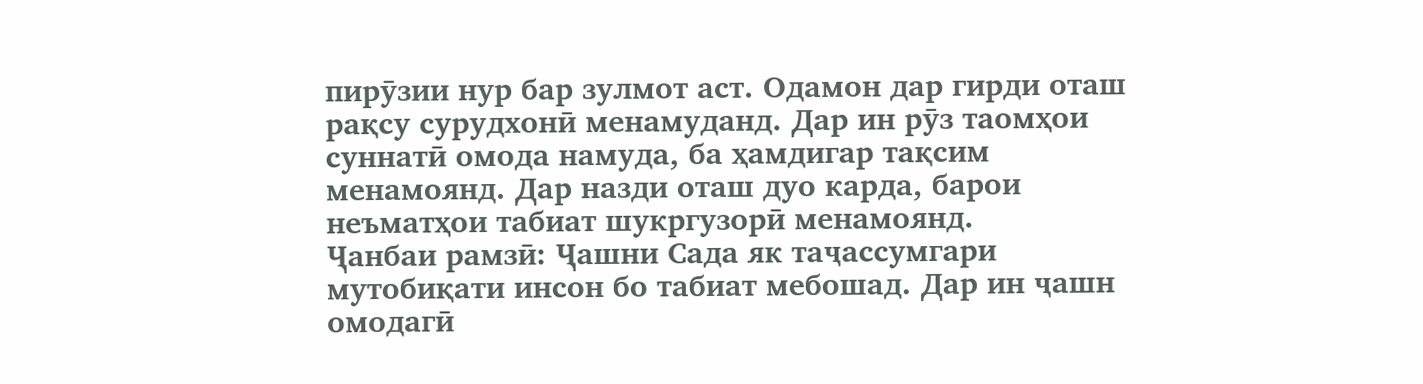пирӯзии нур бар зулмот аст. Одамон дар гирди оташ рақсу сурудхонӣ менамуданд. Дар ин рӯз таомҳои суннатӣ омода намуда, ба ҳамдигар тақсим менамоянд. Дар назди оташ дуо карда, барои неъматҳои табиат шукргузорӣ менамоянд.
Ҷанбаи рамзӣ: Ҷашни Сада як таҷассумгари мутобиқати инсон бо табиат мебошад. Дар ин ҷашн омодагӣ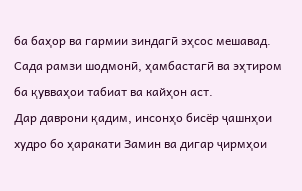ба баҳор ва гармии зиндагӣ эҳсос мешавад. Сада рамзи шодмонӣ, ҳамбастагӣ ва эҳтиром ба қувваҳои табиат ва кайҳон аст.
Дар даврони қадим, инсонҳо бисёр ҷашнҳои худро бо ҳаракати Замин ва дигар ҷирмҳои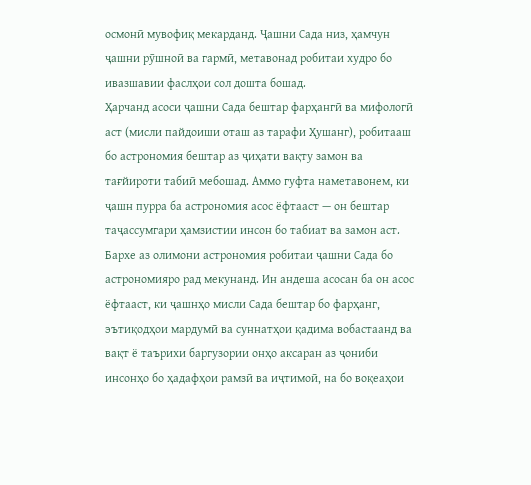осмонӣ мувофиқ мекарданд. Ҷашни Сада низ, ҳамчун ҷашни рӯшноӣ ва гармӣ, метавонад робитаи худро бо ивазшавии фаслҳои сол дошта бошад.
Ҳарчанд асоси ҷашни Сада бештар фарҳангӣ ва мифологӣ аст (мисли пайдоиши оташ аз тарафи Ҳушанг), робитааш бо астрономия бештар аз ҷиҳати вақту замон ва тағйироти табиӣ мебошад. Аммо гуфта наметавонем, ки ҷашн пурра ба астрономия асос ёфтааст — он бештар таҷассумгари ҳамзистии инсон бо табиат ва замон аст.
Бархе аз олимони астрономия робитаи ҷашни Сада бо астрономияро рад мекунанд. Ин андеша асосан ба он асос ёфтааст, ки ҷашнҳо мисли Сада бештар бо фарҳанг, эътиқодҳои мардумӣ ва суннатҳои қадима вобастаанд ва вақт ё таърихи баргузории онҳо аксаран аз ҷониби инсонҳо бо ҳадафҳои рамзӣ ва иҷтимоӣ, на бо воқеаҳои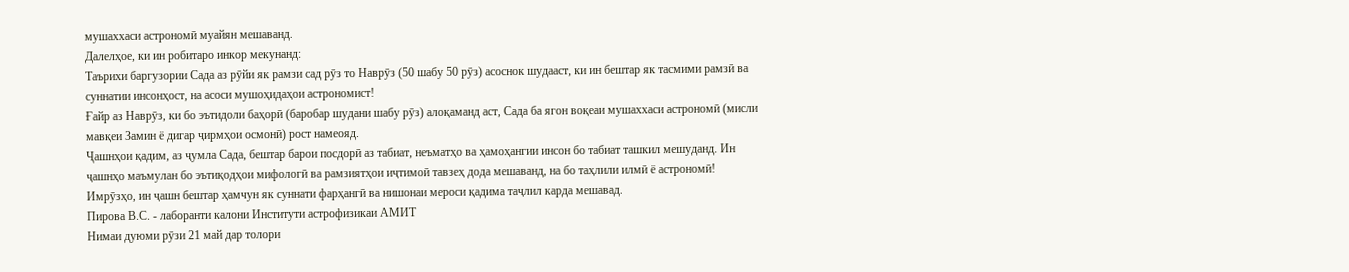мушаххаси астрономӣ муайян мешаванд.
Далелҳое, ки ин робитаро инкор мекунанд:
Таърихи баргузории Сада аз рӯйи як рамзи сад рӯз то Наврӯз (50 шабу 50 рӯз) асоснок шудааст, ки ин бештар як тасмими рамзӣ ва суннатии инсонҳост, на асоси мушоҳидаҳои астрономист!
Ғайр аз Наврӯз, ки бо эътидоли баҳорӣ (баробар шудани шабу рӯз) алоқаманд аст, Сада ба ягон воқеаи мушаххаси астрономӣ (мисли мавқеи Замин ё дигар ҷирмҳои осмонӣ) рост намеояд.
Ҷашнҳои қадим, аз ҷумла Сада, бештар барои посдорӣ аз табиат, неъматҳо ва ҳамоҳангии инсон бо табиат ташкил мешуданд. Ин ҷашнҳо маъмулан бо эътиқодҳои мифологӣ ва рамзиятҳои иҷтимоӣ тавзеҳ дода мешаванд, на бо таҳлили илмӣ ё астрономӣ!
Имрӯзҳо, ин ҷашн бештар ҳамчун як суннати фарҳангӣ ва нишонаи мероси қадима таҷлил карда мешавад.
Пирова В.С. - лаборанти калони Институти астрофизикаи АМИТ
Нимаи дуюми рӯзи 21 май дар толори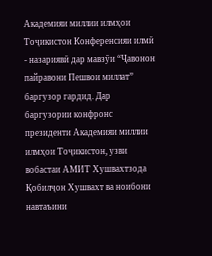Академияи миллии илмҳои Тоҷикистон Конференсияи илмӣ - назариявӣ дар мавзӯи “Ҷавонон пайравони Пешвои миллат” баргузор гардид. Дар баргузории конфронс президенти Академияи миллии илмҳои Тоҷикистон, узви вобастаи АМИТ Хушвахтзода Қобилҷон Хушвахт ва ноибони навтаъини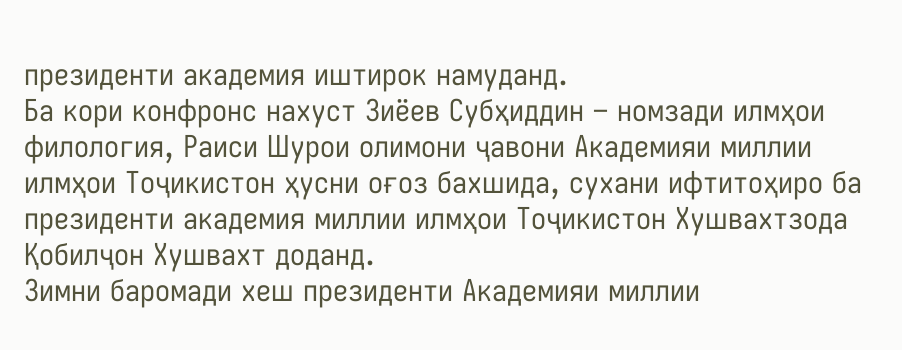президенти академия иштирок намуданд.
Ба кори конфронс нахуст Зиёев Субҳиддин – номзади илмҳои филология, Раиси Шурои олимони ҷавони Академияи миллии илмҳои Тоҷикистон ҳусни оғоз бахшида, сухани ифтитоҳиро ба президенти академия миллии илмҳои Тоҷикистон Хушвахтзода Қобилҷон Хушвахт доданд.
Зимни баромади хеш президенти Академияи миллии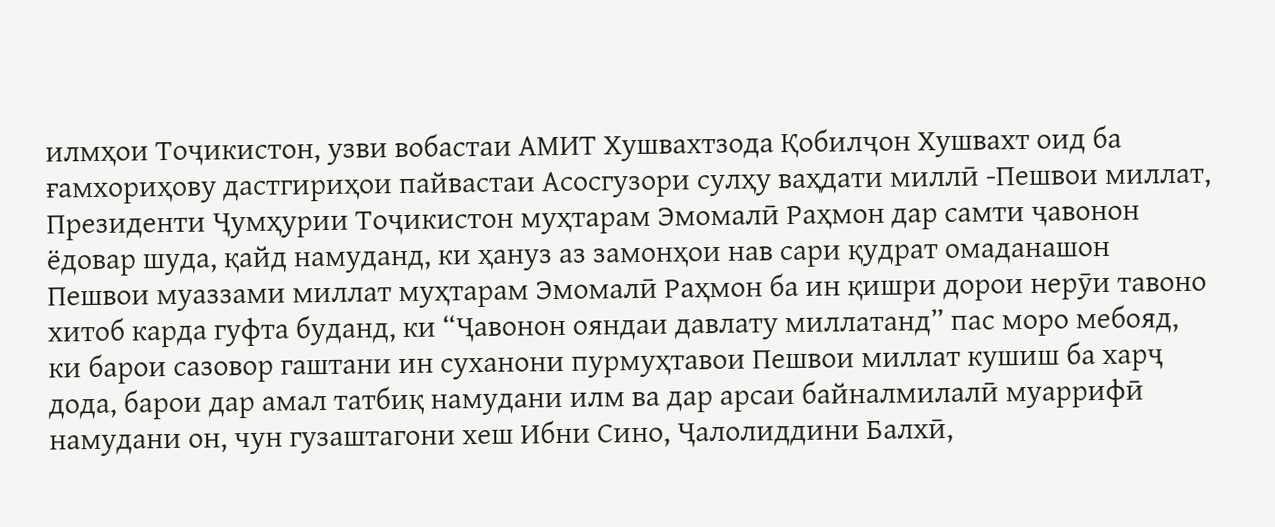илмҳои Тоҷикистон, узви вобастаи АМИТ Хушвахтзода Қобилҷон Хушвахт оид ба ғамхориҳову дастгириҳои пайвастаи Асосгузори сулҳу ваҳдати миллӣ -Пешвои миллат, Президенти Ҷумҳурии Тоҷикистон муҳтарам Эмомалӣ Раҳмон дар самти ҷавонон ёдовар шуда, қайд намуданд, ки ҳануз аз замонҳои нав сари қудрат омаданашон Пешвои муаззами миллат муҳтарам Эмомалӣ Раҳмон ба ин қишри дорои нерӯи тавоно хитоб карда гуфта буданд, ки “Ҷавонон ояндаи давлату миллатанд” пас моро мебояд, ки барои сазовор гаштани ин суханони пурмуҳтавои Пешвои миллат кушиш ба харҷ дода, барои дар амал татбиқ намудани илм ва дар арсаи байналмилалӣ муаррифӣ намудани он, чун гузаштагони хеш Ибни Сино, Ҷалолиддини Балхӣ,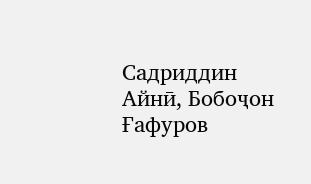Садриддин Айнӣ, Бобоҷон Ғафуров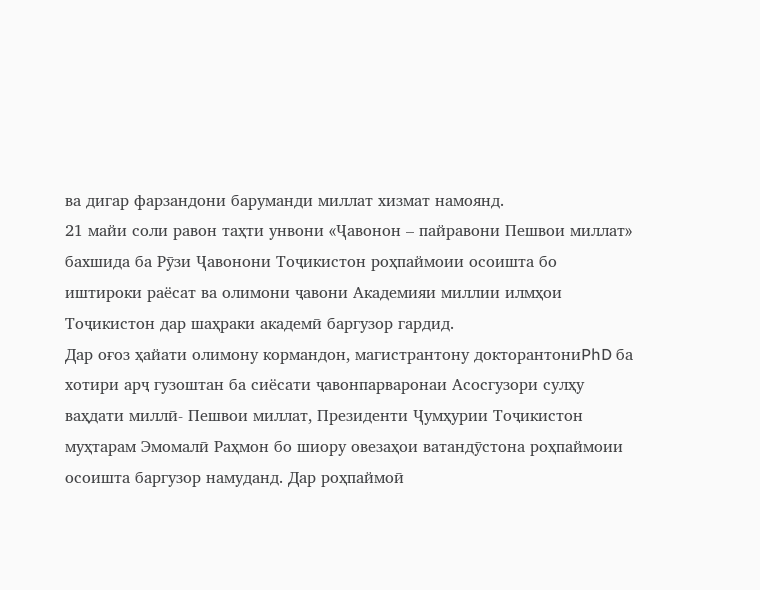ва дигар фарзандони баруманди миллат хизмат намоянд.
21 майи соли равон таҳти унвони «Ҷавонон – пайравони Пешвои миллат» бахшида ба Рӯзи Ҷавонони Тоҷикистон роҳпаймоии осоишта бо иштироки раёсат ва олимони ҷавони Академияи миллии илмҳои Тоҷикистон дар шаҳраки академӣ баргузор гардид.
Дар оғоз ҳайати олимону кормандон, магистрантону докторантониPhD ба хотири арҷ гузоштан ба сиёсати ҷавонпарваронаи Асосгузори сулҳу ваҳдати миллӣ- Пешвои миллат, Президенти Ҷумҳурии Тоҷикистон муҳтарам Эмомалӣ Раҳмон бо шиору овезаҳои ватандӯстона роҳпаймоии осоишта баргузор намуданд. Дар роҳпаймоӣ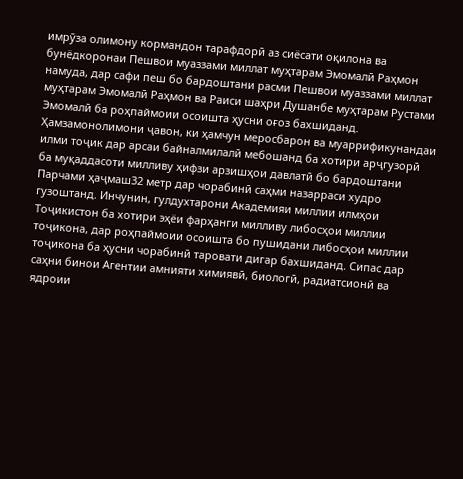имрӯза олимону кормандон тарафдорӣ аз сиёсати оқилона ва бунёдкоронаи Пешвои муаззами миллат муҳтарам Эмомалӣ Раҳмон намуда, дар сафи пеш бо бардоштани расми Пешвои муаззами миллат муҳтарам Эмомалӣ Раҳмон ва Раиси шаҳри Душанбе муҳтарам Рустами Эмомалӣ ба роҳпаймоии осоишта ҳусни оғоз бахшиданд.
Ҳамзамонолимони ҷавон, ки ҳамчун меросбарон ва муаррификунандаи илми тоҷик дар арсаи байналмилалӣ мебошанд ба хотири арҷгузорӣ ба муқаддасоти милливу ҳифзи арзишҳои давлатӣ бо бардоштани Парчами ҳаҷмаш32 метр дар чорабинӣ саҳми назарраси худро гузоштанд. Инчунин, гулдухтарони Академияи миллии илмҳои Тоҷикистон ба хотири эҳёи фарҳанги милливу либосҳои миллии тоҷикона, дар роҳпаймоии осоишта бо пушидани либосҳои миллии тоҷикона ба ҳусни чорабинӣ таровати дигар бахшиданд. Сипас дар саҳни бинои Агентии амнияти химиявӣ, биологӣ, радиатсионӣ ва ядроии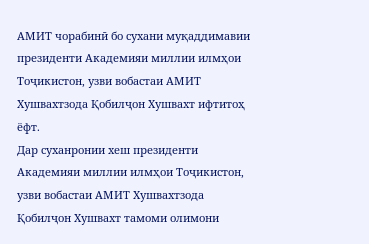АМИТ чорабинӣ бо сухани муқаддимавии президенти Академияи миллии илмҳои Тоҷикистон, узви вобастаи АМИТ Хушвахтзода Қобилҷон Хушвахт ифтитоҳ ёфт.
Дар суханронии хеш президенти Академияи миллии илмҳои Тоҷикистон, узви вобастаи АМИТ Хушвахтзода Қобилҷон Хушвахт тамоми олимони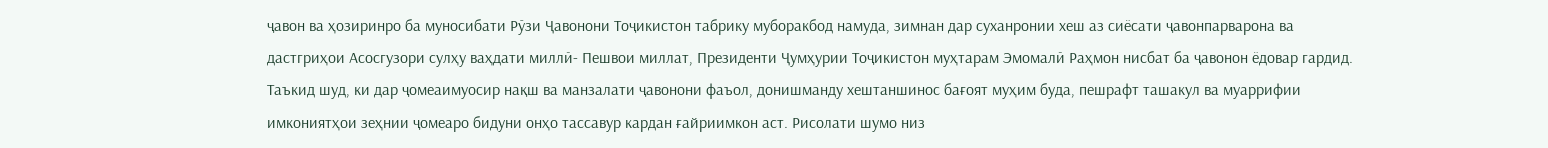ҷавон ва ҳозиринро ба муносибати Рӯзи Ҷавонони Тоҷикистон табрику муборакбод намуда, зимнан дар суханронии хеш аз сиёсати ҷавонпарварона ва дастгриҳои Асосгузори сулҳу ваҳдати миллӣ- Пешвои миллат, Президенти Ҷумҳурии Тоҷикистон муҳтарам Эмомалӣ Раҳмон нисбат ба ҷавонон ёдовар гардид. Таъкид шуд, ки дар ҷомеаимуосир нақш ва манзалати ҷавонони фаъол, донишманду хештаншинос бағоят муҳим буда, пешрафт ташакул ва муаррифии имкониятҳои зеҳнии ҷомеаро бидуни онҳо тассавур кардан ғайриимкон аст. Рисолати шумо низ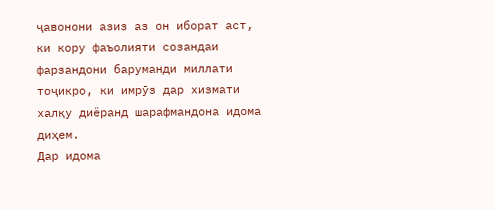ҷавонони азиз аз он иборат аст, ки кору фаъолияти созандаи фарзандони баруманди миллати тоҷикро, ки имрӯз дар хизмати халқу диёранд шарафмандона идома диҳем.
Дар идома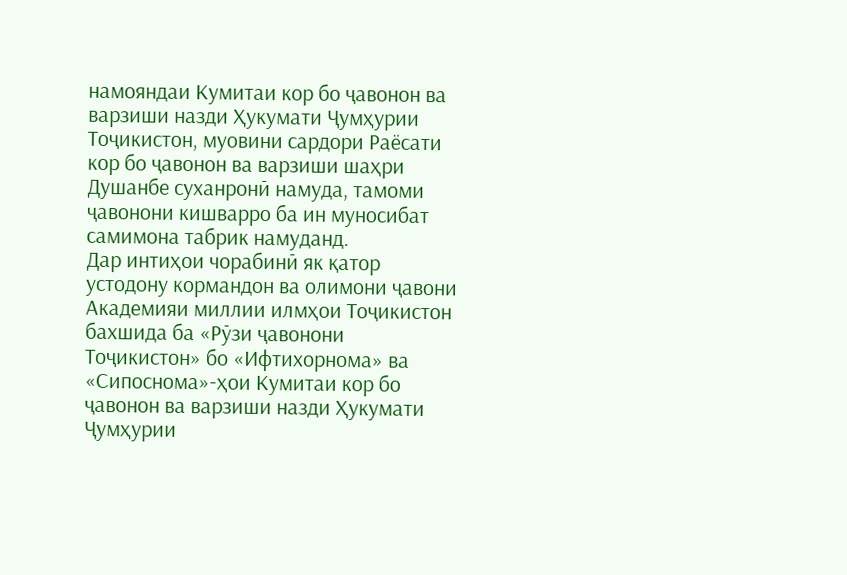намояндаи Кумитаи кор бо ҷавонон ва варзиши назди Ҳукумати Ҷумҳурии Тоҷикистон, муовини сардори Раёсати кор бо ҷавонон ва варзиши шаҳри Душанбе суханронӣ намуда, тамоми ҷавонони кишварро ба ин муносибат самимона табрик намуданд.
Дар интиҳои чорабинӣ як қатор устодону кормандон ва олимони ҷавони Академияи миллии илмҳои Тоҷикистон бахшида ба «Рӯзи ҷавонони Тоҷикистон» бо «Ифтихорнома» ва «Сипоснома»-ҳои Кумитаи кор бо ҷавонон ва варзиши назди Ҳукумати Ҷумҳурии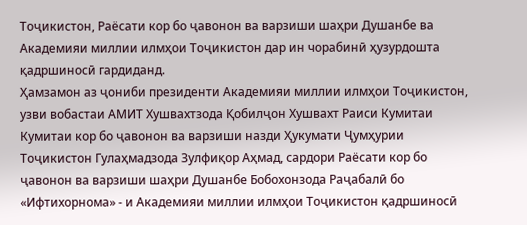Тоҷикистон, Раёсати кор бо ҷавонон ва варзиши шаҳри Душанбе ва Академияи миллии илмҳои Тоҷикистон дар ин чорабинӣ ҳузурдошта қадршиносӣ гардиданд.
Ҳамзамон аз ҷониби президенти Академияи миллии илмҳои Тоҷикистон, узви вобастаи АМИТ Хушвахтзода Қобилҷон Хушвахт Раиси Кумитаи Кумитаи кор бо ҷавонон ва варзиши назди Ҳукумати Ҷумҳурии Тоҷикистон Гулаҳмадзода Зулфиқор Аҳмад, сардори Раёсати кор бо ҷавонон ва варзиши шаҳри Душанбе Бобохонзода Раҷабалӣ бо «Ифтихорнома» - и Академияи миллии илмҳои Тоҷикистон қадршиносӣ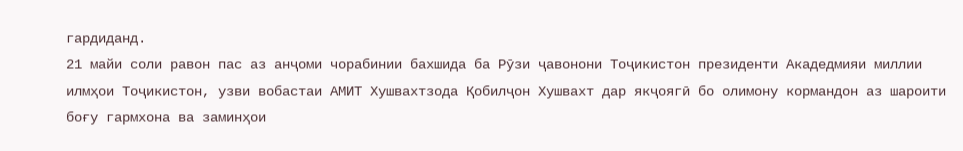гардиданд.
21 майи соли равон пас аз анҷоми чорабинии бахшида ба Рӯзи ҷавонони Тоҷикистон президенти Акадедмияи миллии илмҳои Тоҷикистон, узви вобастаи АМИТ Хушвахтзода Қобилҷон Хушвахт дар якҷоягӣ бо олимону кормандон аз шароити боғу гармхона ва заминҳои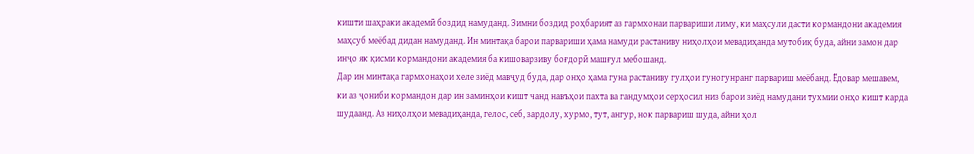кишти шаҳраки академӣ боздид намуданд. Зимни боздид роҳбарият аз гармхонаи парвариши лиму, ки маҳсули дасти кормандони академия маҳсуб меёбад дидан намуданд. Ин минтақа барои парвариши ҳама намуди растаниву ниҳолҳои мевадиҳанда мутобиқ буда, айни замон дар инҷо як қисми кормандони академия ба кишоварзиву боғдорӣ машғул мебошанд.
Дар ин минтақа гармхонаҳои хеле зиёд мавҷуд буда, дар онҳо ҳама гуна растаниву гулҳои гуногунранг парвариш меёбанд. Ёдовар мешавем, ки аз ҷониби кормандон дар ин заминҳои кишт чанд навъҳои пахта ва гандумҳои серҳосил низ барои зиёд намудани тухмии онҳо кишт карда шудаанд. Аз ниҳолҳои мевадиҳанда, гелос, себ, зардолу, хурмо, тут, ангур, нок парвариш шуда, айни ҳол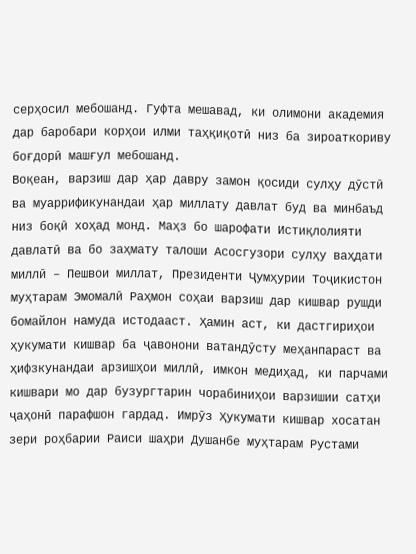серҳосил мебошанд. Гуфта мешавад, ки олимони академия дар баробари корҳои илми таҳқиқотӣ низ ба зироаткориву боғдорӣ машғул мебошанд.
Воқеан, варзиш дар ҳар давру замон қосиди сулҳу дӯстӣ ва муаррификунандаи ҳар миллату давлат буд ва минбаъд низ боқӣ хоҳад монд. Маҳз бо шарофати Истиқлолияти давлатӣ ва бо заҳмату талоши Асосгузори сулҳу ваҳдати миллӣ – Пешвои миллат, Президенти Ҷумҳурии Тоҷикистон муҳтарам Эмомалӣ Раҳмон соҳаи варзиш дар кишвар рушди бомайлон намуда истодааст. Ҳамин аст, ки дастгириҳои ҳукумати кишвар ба ҷавонони ватандӯсту меҳанпараст ва ҳифзкунандаи арзишҳои миллӣ, имкон медиҳад, ки парчами кишвари мо дар бузургтарин чорабиниҳои варзишии сатҳи ҷаҳонӣ парафшон гардад. Имрӯз Ҳукумати кишвар хосатан зери роҳбарии Раиси шаҳри Душанбе муҳтарам Рустами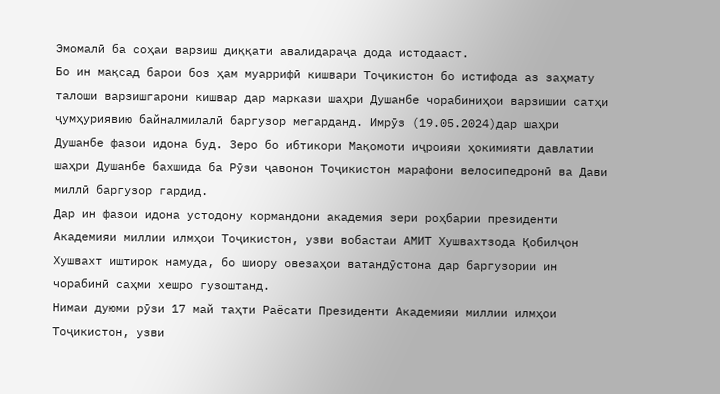Эмомалӣ ба соҳаи варзиш диққати авалидараҷа дода истодааст.
Бо ин мақсад барои боз ҳам муаррифӣ кишвари Тоҷикистон бо истифода аз заҳмату талоши варзишгарони кишвар дар маркази шаҳри Душанбе чорабиниҳои варзишии сатҳи ҷумҳуриявию байналмилалӣ баргузор мегарданд. Имрӯз (19.05.2024)дар шаҳри Душанбе фазои идона буд. Зеро бо ибтикори Мақомоти иҷроияи ҳокимияти давлатии шаҳри Душанбе бахшида ба Рӯзи ҷавонон Тоҷикистон марафони велосипедронӣ ва Дави миллӣ баргузор гардид.
Дар ин фазои идона устодону кормандони академия зери роҳбарии президенти Академияи миллии илмҳои Тоҷикистон, узви вобастаи АМИТ Хушвахтзода Қобилҷон Хушвахт иштирок намуда, бо шиору овезаҳои ватандӯстона дар баргузории ин чорабинӣ саҳми хешро гузоштанд.
Нимаи дуюми рӯзи 17 май таҳти Раёсати Президенти Академияи миллии илмҳои Тоҷикистон, узви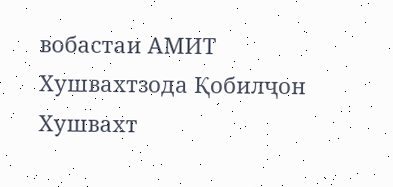вобастаи АМИТ Хушвахтзода Қобилҷон Хушвахт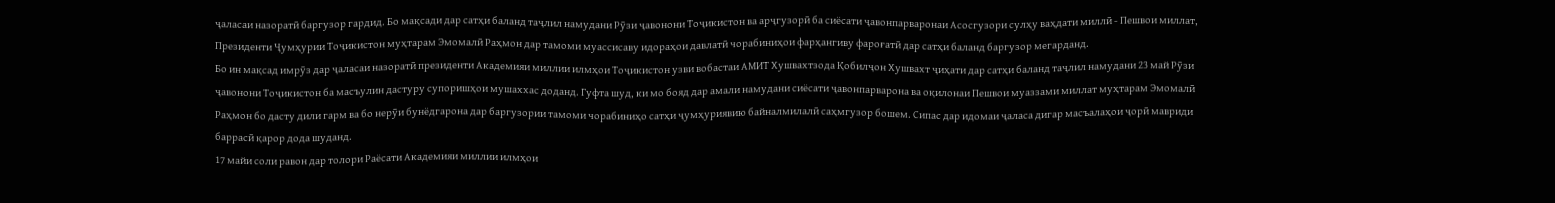ҷаласаи назоратӣ баргузор гардид. Бо мақсади дар сатҳи баланд таҷлил намудани Рӯзи ҷавонони Тоҷикистон ва арҷгузорӣ ба сиёсати ҷавонпарваронаи Асосгузори сулҳу ваҳдати миллӣ - Пешвои миллат, Президенти Ҷумҳурии Тоҷикистон муҳтарам Эмомалӣ Раҳмон дар тамоми муассисаву идораҳои давлатӣ чорабиниҳои фарҳангиву фароғатӣ дар сатҳи баланд баргузор мегарданд.
Бо ин мақсад имрӯз дар ҷаласаи назоратӣ президенти Академияи миллии илмҳои Тоҷикистон узви вобастаи АМИТ Хушвахтзода Қобилҷон Хушвахт ҷиҳати дар сатҳи баланд таҷлил намудани 23 май Рӯзи ҷавонони Тоҷикистон ба масъулин дастуру супоришҳои мушаххас доданд. Гуфта шуд, ки мо бояд дар амали намудани сиёсати ҷавонпарварона ва оқилонаи Пешвои муаззами миллат муҳтарам Эмомалӣ Раҳмон бо дасту дили гарм ва бо нерӯи бунёдгарона дар баргузории тамоми чорабиниҳо сатҳи ҷумҳуриявию байналмилалӣ саҳмгузор бошем. Сипас дар идомаи ҷаласа дигар масъалаҳои ҷорӣ мавриди баррасӣ қарор дода шуданд.
17 майи соли равон дар толори Раёсати Академияи миллии илмҳои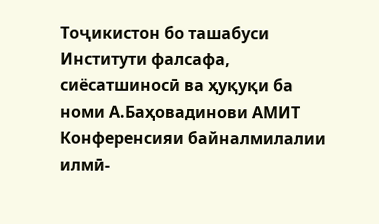Тоҷикистон бо ташабуси Институти фалсафа, сиёсатшиносӣ ва ҳуқуқи ба номи А.Баҳовадинови АМИТ Конференсияи байналмилалии илмӣ-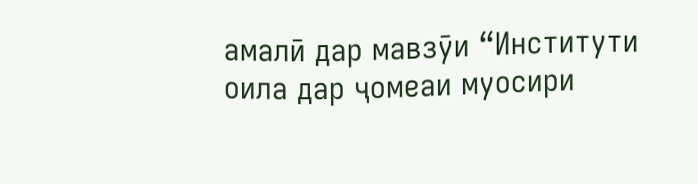амалӣ дар мавзӯи “Институти оила дар ҷомеаи муосири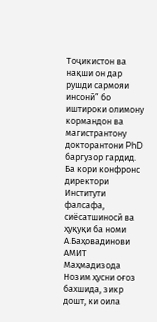Тоҷикистон ва нақши он дар рушди сармояи инсонӣ” бо иштироки олимону кормандон ва магистрантону докторантони PhD баргузор гардид.
Ба кори конфронс директори Институти фалсафа, сиёсатшиносӣ ва ҳуқуқи ба номи А.Баҳовадинови АМИТ Маҳмадизода Нозим ҳусни оғоз бахшида, зикр дошт, ки оила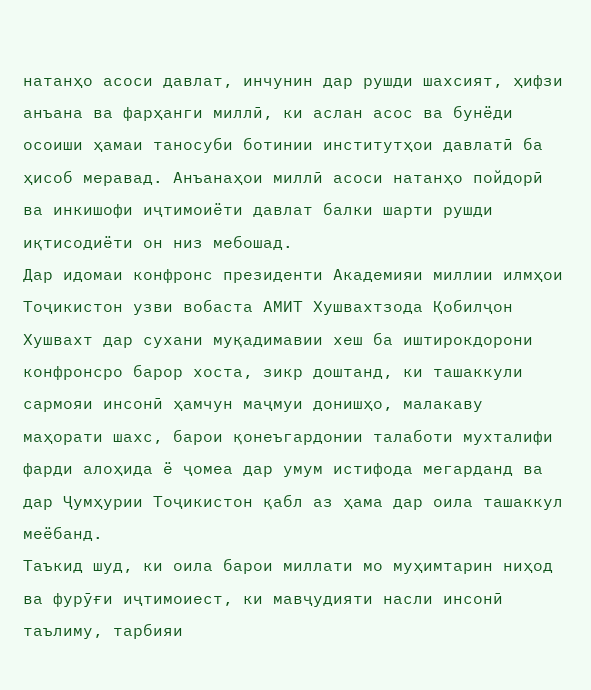натанҳо асоси давлат, инчунин дар рушди шахсият, ҳифзи анъана ва фарҳанги миллӣ, ки аслан асос ва бунёди осоиши ҳамаи таносуби ботинии институтҳои давлатӣ ба ҳисоб меравад. Анъанаҳои миллӣ асоси натанҳо пойдорӣ ва инкишофи иҷтимоиёти давлат балки шарти рушди иқтисодиёти он низ мебошад.
Дар идомаи конфронс президенти Академияи миллии илмҳои Тоҷикистон узви вобаста АМИТ Хушвахтзода Қобилҷон Хушвахт дар сухани муқадимавии хеш ба иштирокдорони конфронсро барор хоста, зикр доштанд, ки ташаккули сармояи инсонӣ ҳамчун маҷмуи донишҳо, малакаву маҳорати шахс, барои қонеъгардонии талаботи мухталифи фарди алоҳида ё ҷомеа дар умум истифода мегарданд ва дар Ҷумҳурии Тоҷикистон қабл аз ҳама дар оила ташаккул меёбанд.
Таъкид шуд, ки оила барои миллати мо муҳимтарин ниҳод ва фурӯғи иҷтимоиест, ки мавҷудияти насли инсонӣ таълиму, тарбияи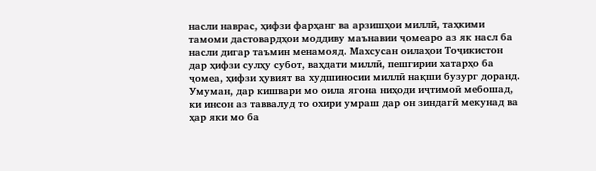насли наврас, ҳифзи фарҳанг ва арзишҳои миллӣ, таҳкими тамоми дастовардҳои моддиву маънавии ҷомеаро аз як насл ба насли дигар таъмин менамояд. Махсусан оилаҳои Тоҷикистон дар ҳифзи сулҳу субот, ваҳдати миллӣ, пешгирии хатарҳо ба ҷомеа, ҳифзи ҳувият ва худшиносии миллӣ нақши бузург доранд.
Умуман, дар кишвари мо оила ягона ниҳоди иҷтимоӣ мебошад, ки инсон аз таввалуд то охири умраш дар он зиндагӣ мекунад ва ҳар яки мо ба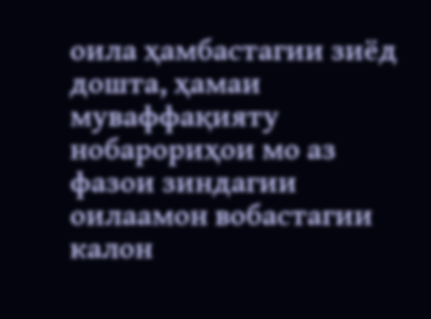оила ҳамбастагии зиёд дошта, ҳамаи муваффақияту нобарориҳои мо аз фазои зиндагии оилаамон вобастагии калон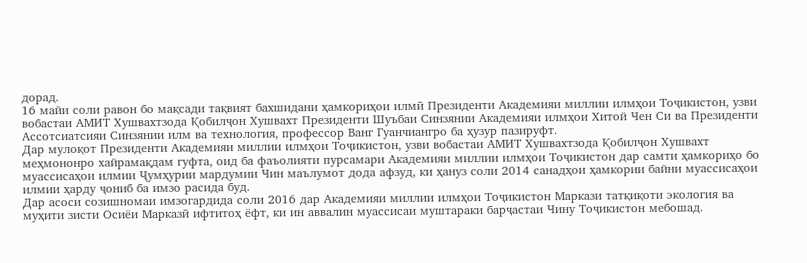дорад.
16 майи соли равон бо мақсади тақвият бахшидани ҳамкориҳои илмӣ Президенти Академияи миллии илмҳои Тоҷикистон, узви вобастаи АМИТ Хушвахтзода Қобилҷон Хушвахт Президенти Шуъбаи Синзянии Академияи илмҳои Хитой Чен Си ва Президенти Ассотсиатсияи Синзянии илм ва технология, профессор Ванг Гуанчиангро ба ҳузур пазируфт.
Дар мулоқот Президенти Академияи миллии илмҳои Тоҷикистон, узви вобастаи АМИТ Хушвахтзода Қобилҷон Хушвахт меҳмононро хайрамақдам гуфта, оид ба фаъолияти пурсамари Академияи миллии илмҳои Тоҷикистон дар самти ҳамкориҳо бо муассисаҳои илмии Ҷумҳурии мардумии Чин маълумот дода афзуд, ки ҳануз соли 2014 санадҳои ҳамкории байни муассисаҳои илмии ҳарду ҷониб ба имзо расида буд.
Дар асоси созишномаи имзогардида соли 2016 дар Академияи миллии илмҳои Тоҷикистон Маркази татқиқоти экология ва муҳити зисти Осиёи Марказӣ ифтитоҳ ёфт, ки ин аввалин муассисаи муштараки барҷастаи Чину Тоҷикистон мебошад.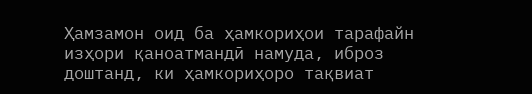Ҳамзамон оид ба ҳамкориҳои тарафайн изҳори қаноатмандӣ намуда, иброз доштанд, ки ҳамкориҳоро тақвиат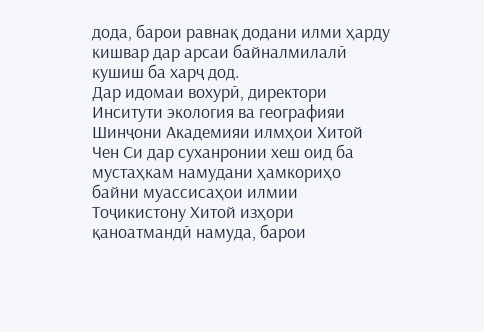дода, барои равнақ додани илми ҳарду кишвар дар арсаи байналмилалӣ кушиш ба харҷ дод.
Дар идомаи вохурӣ, директори Инситути экология ва географияи Шинҷони Академияи илмҳои Хитой Чен Си дар суханронии хеш оид ба мустаҳкам намудани ҳамкориҳо байни муассисаҳои илмии Тоҷикистону Хитой изҳори қаноатмандӣ намуда, барои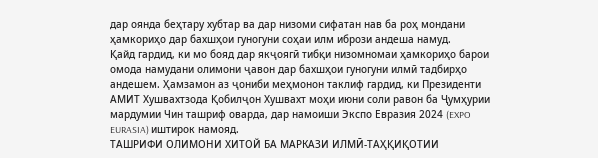дар оянда беҳтару хубтар ва дар низоми сифатан нав ба роҳ мондани ҳамкориҳо дар бахшҳои гуногуни соҳаи илм ибрози андеша намуд.
Қайд гардид, ки мо бояд дар якҷоягӣ тибқи низомномаи ҳамкориҳо барои омода намудани олимони ҷавон дар бахшҳои гуногуни илмӣ тадбирҳо андешем. Ҳамзамон аз ҷониби меҳмонон таклиф гардид, ки Президенти АМИТ Хушвахтзода Қобилҷон Хушвахт моҳи июни соли равон ба Ҷумҳурии мардумии Чин ташриф оварда, дар намоиши Экспо Евразия 2024 (EXPO EURASIA) иштирок намояд.
ТАШРИФИ ОЛИМОНИ ХИТОЙ БА МАРКАЗИ ИЛМӢ-ТАҲҚИҚОТИИ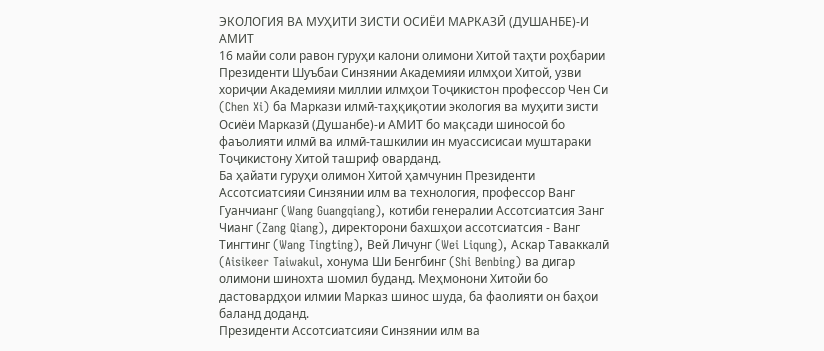ЭКОЛОГИЯ ВА МУҲИТИ ЗИСТИ ОСИЁИ МАРКАЗӢ (ДУШАНБЕ)-И АМИТ
16 майи соли равон гуруҳи калони олимони Хитой таҳти роҳбарии Президенти Шуъбаи Синзянии Академияи илмҳои Хитой, узви хориҷии Академияи миллии илмҳои Тоҷикистон профессор Чен Си (Chen Xi) ба Маркази илмӣ-таҳқиқотии экология ва муҳити зисти Осиёи Марказӣ (Душанбе)-и АМИТ бо мақсади шиносоӣ бо фаъолияти илмӣ ва илмӣ-ташкилии ин муассисисаи муштараки Тоҷикистону Хитой ташриф оварданд.
Ба ҳайати гуруҳи олимон Хитой ҳамчунин Президенти Ассотсиатсияи Синзянии илм ва технология, профессор Ванг Гуанчианг (Wang Guangqiang), котиби генералии Ассотсиатсия Занг Чианг (Zang Qiang), директорони бахшҳои ассотсиатсия - Ванг Тингтинг (Wang Tingting), Вей Личунг (Wei Liqung), Аскар Таваккалӣ (Aisikeer Taiwakul, хонума Ши Бенгбинг (Shi Benbing) ва дигар олимони шинохта шомил буданд. Меҳмонони Хитойи бо дастовардҳои илмии Марказ шинос шуда, ба фаолияти он баҳои баланд доданд.
Президенти Ассотсиатсияи Синзянии илм ва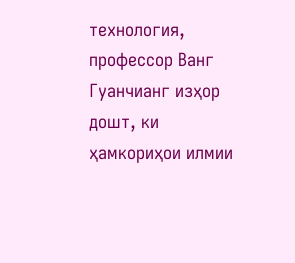технология, профессор Ванг Гуанчианг изҳор дошт, ки ҳамкориҳои илмии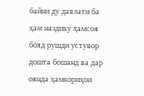байни ду давлати ба ҳам наздику ҳамсоя бояд рушди устувор дошта бошанд ва дар оянда ҳамкориҳои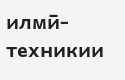илмӣ-техникии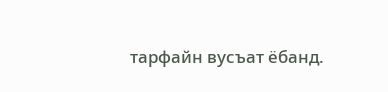тарфайн вусъат ёбанд.